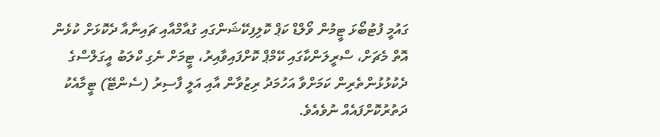ގައުމީ ފުޓުބޯޅަ ޓީމުން ވޯލްޑް ކަޕް ކޮލިފިކޭޝަންގައި ގުއާމްއާއި ޗައިނާއާ ދެކޮޅަށް ކުޅެން އޮތް މެޗަށް، ސްރީލަންކާގައި ކޭމްޕް ކޮށްފައިވާއިރު، ޓީމަށް ނެގި ކްލަބު އީގަލްސްގެ ދެކުޅުޅުންތެރިން ކަމަށްވާ އަހުމަދު ރިޒުވާން އާއި އަލީ ފާސިރު (ސެންޓޭ) ޓީމާއެކު ދަތުރުކޮށްފައެއް ނުވެއެވެ.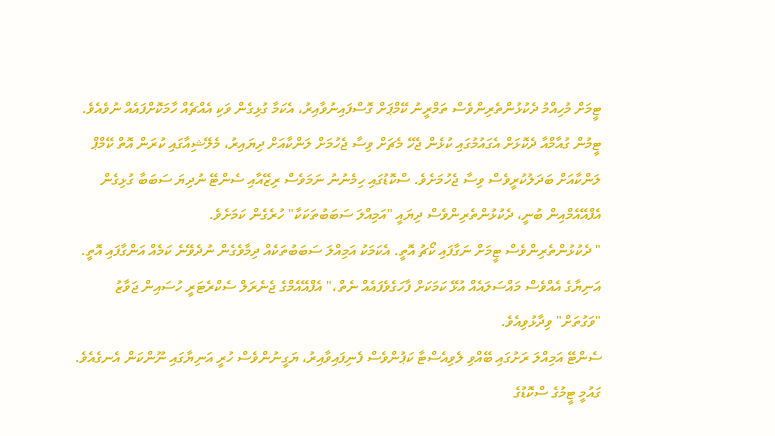ޓީމަށް މުހިއްމު ދެކުޅުންތެރިންވެސް ތަމްރީނު ކޭމްޕަށް ގޮސްފައިނުވާއިރު، އެކަމާ ގުޅިގެން ވަކި އެއްޗެއް ހާމަކޮށްފައެއް ނުވެއެވެ. ޓީމުން ގުއާމްއާ ދެކޮޅަށް އެގައުމުގައި ކުޅެން ޖެހޭ މެޗަށް ވިސާ ޖެހުމަށް ލަންކާއަށް ދިޔައިރު، މެލޭޝިއާގައި ކުރަން އޮތް ކޭމްޕް ލަންކާއަށް ބަދަލުކުރީވެސް ވިސާ ޖެހުމަށެވެ. ސްކޮޑުގައި ހިމެނުނު ނަމަވެސް ރިޒޭއާއި ސެންޓޭ ނުދިޔަ ސަބަބާ ގުޅިގެން އެފްއޭއެމްއިން ބުނީ، ދެކުޅުންތެރިންވެސް ދިޔައީ "އަމިއްލަ ސަބަބުތަކަކާ" ހުރެގެން ކަމަށެވެ.
" ދެކުޅުންތެރިންވެސް ޓީމަށް ނަގާފައި ކޯޗު އޮތީ. އެކަމަކު އަމިއްލަ ސަބަބުތަކެއް ދިމާވެގެން ނުދެވޭނެ ކަމެއް އަންގާފައި އޮތީ. އަނިޔާގެ އެއްވެސް މައްސަލައެއް އުޅޭ ކަމަކަށް ފާހަގެވެފައެއް ނެތް،" އެފްއޭއެމްގެ ޖެނެރަލް ސެކްރެޓަރީ ހުސައިން ޖަވާޒު "ވަގުތަށް" ވިދާޅުވިއެވެ.
ސެންޓޭ އަމިއްލަ ރަށުގައި ބޭއްވި ލެވިއެސްޓާ ކަޕުންވެސް ފެނިފައިވާއިރު، ޔަގީނުންވެސް ހުރީ އަނިޔާގައި ނޫންކަން އެނގެއެވެ.
ގައުމީ ޓީމުގެ ސްކޮޑުގެ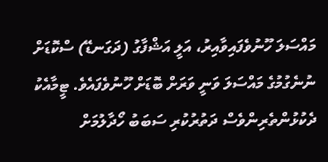މައްސަލަ ހޫނުވެފައިވާއިރު، އަލީ އަޝްފާގު (ދަގަނޑޭ) ސްކޮޑަށް ނުނެގުމުގެ މައްސަލަ ވަނީ ވަރަށް ބޮޑަށް ހޫނުވެފައެވެ. ޓީމާއެކު ދެކުޅުންތެރިންވެސް ދަތުރުކުރި ސަބަބު ހޯދާލުމަށް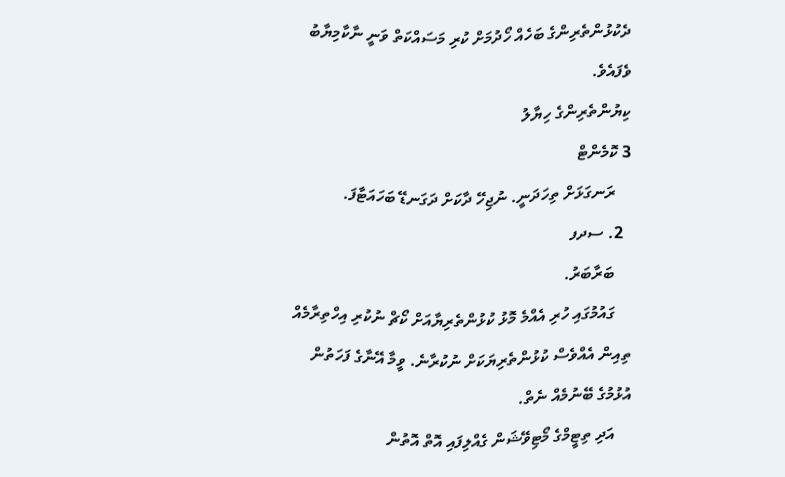ދެކުޅުންތެރިންގެ ބަހެއް ހޯދުމަށް ކުރި މަސައްކަތް ވަނީ ނާކާމިޔާބު ވެފައެވެ.
ކިޔުންތެރިންގެ ހިޔާލު
3 ކޮމެންޓް
    ރަނގަޅަށް ތިހަދަނީ. ނުޖިހޭ ދާކަށް ދަގަނޑޭ ބަހައަޓާފަ.
  2. ސދފ
    ބަރާބަރު.
    ގައުމުގައި ހުރި އެއްމެ މޮޅު ކުޅުންތެރިޔާއަށް ކޯޗް ނުކުރި އިހްތިރާމެއް ތިއިން އެއްވެސް ކުޅުންތެރިޔަކަށް ނުކުރާނެ. ވީމާ އޭނާގެ ފަހަތުން އުޅުމުގެ ބޭނުމެއް ނެތް.
    އަދި ތިޓީމްގެ މޯޓިވޭޝަން ގެއްލިފައި އޮތް އޮތުން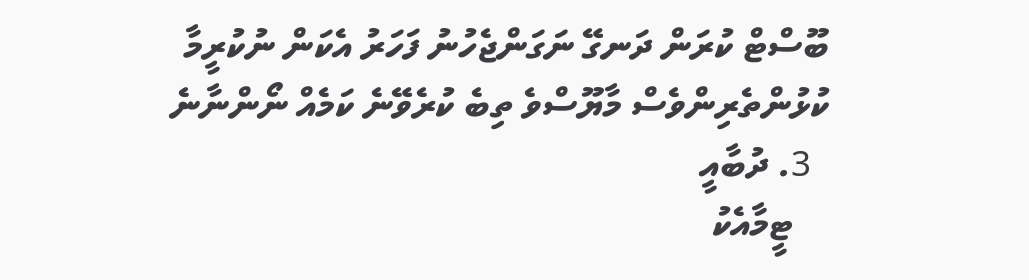ބޫސްޓް ކުރަން ދަނގޭ ނަގަންޖެހުނު ފަހަރު އެކަން ނުކުރީމާ ކުޅުންތެރިންވެސް މާޔޫސްވެ ތިބެ ކުރެވޭނެ ކަމެއް ނޯންނާނެ
  3. ދުބާއީ
    ޓީމާއެކު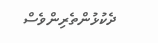ދެކުޅުންތެރިންވެސް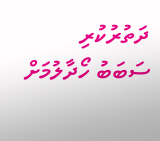ދަތުރުކުރި ސަބަބު ހޯދާލުމަށް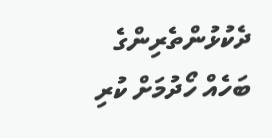ދެކުޅުންތެރިންގެ ބަހެއް ހޯދުމަށް ކުރި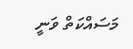މަސައްކަތް ވަނީ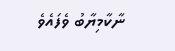ނާކާމިޔާބު ވެފައެވެ